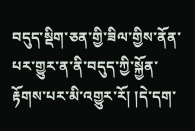བདུད་སྡིག་ཅན་གྱི་ཟིལ་གྱིས་ནོན་པར་གྱུར་ན་ནི་བདུད་ཀྱི་སྐྱོན་རྟོགས་པར་མི་འགྱུར་རོ། །དེ་དག་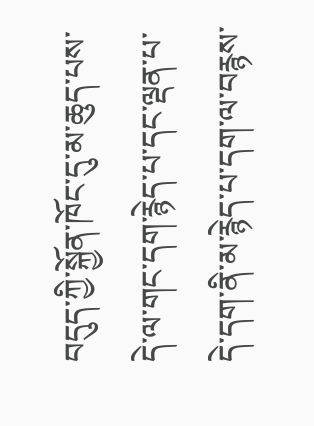བདུད་ཀྱི་སྐྱོན་ཁོང་དུ་མ་ཆུད་པས་དེ་ལ་གང་དག་རྙེད་པ་དང་ལྡན་པ་དེ་དག་ནི་མ་རྙེད་པ་དག་ལ་བརྙས་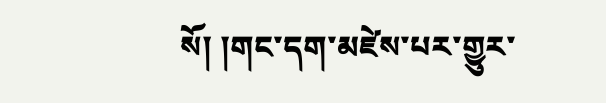སོ། །གང་དག་མཛེས་པར་གྱུར་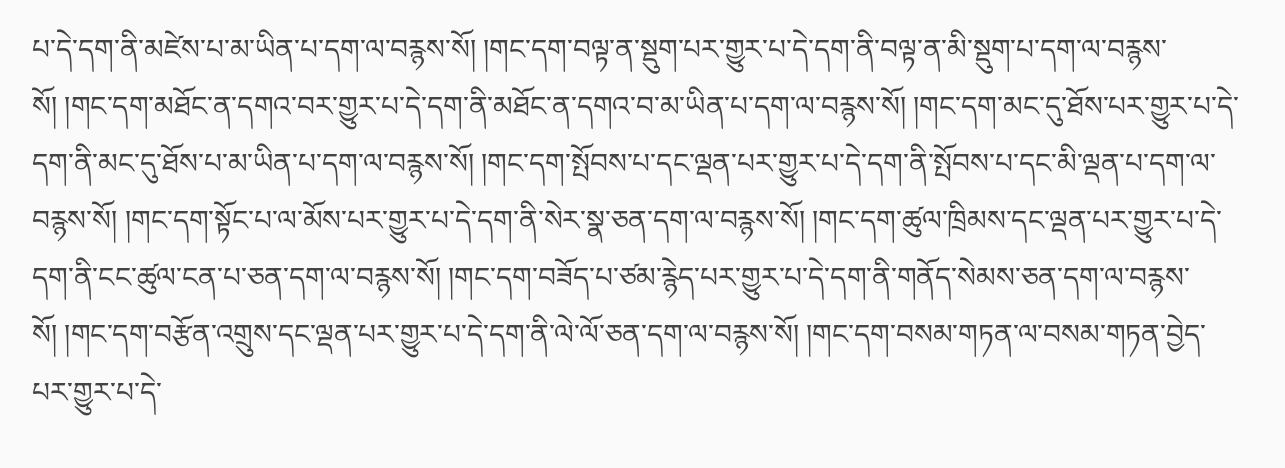པ་དེ་དག་ནི་མཛེས་པ་མ་ཡིན་པ་དག་ལ་བརྙས་སོ། །གང་དག་བལྟ་ན་སྡུག་པར་གྱུར་པ་དེ་དག་ནི་བལྟ་ན་མི་སྡུག་པ་དག་ལ་བརྙས་སོ། །གང་དག་མཐོང་ན་དགའ་བར་གྱུར་པ་དེ་དག་ནི་མཐོང་ན་དགའ་བ་མ་ཡིན་པ་དག་ལ་བརྙས་སོ། །གང་དག་མང་དུ་ཐོས་པར་གྱུར་པ་དེ་དག་ནི་མང་དུ་ཐོས་པ་མ་ཡིན་པ་དག་ལ་བརྙས་སོ། །གང་དག་སྤོབས་པ་དང་ལྡན་པར་གྱུར་པ་དེ་དག་ནི་སྤོབས་པ་དང་མི་ལྡན་པ་དག་ལ་བརྙས་སོ། །གང་དག་སྟོང་པ་ལ་མོས་པར་གྱུར་པ་དེ་དག་ནི་སེར་སྣ་ཅན་དག་ལ་བརྙས་སོ། །གང་དག་ཚུལ་ཁྲིམས་དང་ལྡན་པར་གྱུར་པ་དེ་དག་ནི་ངང་ཚུལ་ངན་པ་ཅན་དག་ལ་བརྙས་སོ། །གང་དག་བཟོད་པ་ཙམ་རྙེད་པར་གྱུར་པ་དེ་དག་ནི་གནོད་སེམས་ཅན་དག་ལ་བརྙས་སོ། །གང་དག་བརྩོན་འགྲུས་དང་ལྡན་པར་གྱུར་པ་དེ་དག་ནི་ལེ་ལོ་ཅན་དག་ལ་བརྙས་སོ། །གང་དག་བསམ་གཏན་ལ་བསམ་གཏན་བྱེད་པར་གྱུར་པ་དེ་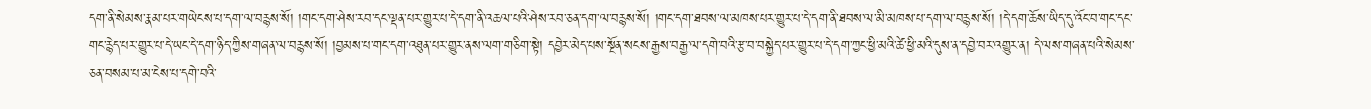དག་ནི་སེམས་རྣམ་པར་གཡེངས་པ་དག་ལ་བརྙས་སོ། །གང་དག་ཤེས་རབ་དང་ལྡན་པར་གྱུར་པ་དེ་དག་ནི་འཆལ་པའི་ཤེས་རབ་ཅན་དག་ལ་བརྙས་སོ། །གང་དག་ཐབས་ལ་མཁས་པར་གྱུར་པ་དེ་དག་ནི་ཐབས་ལ་མི་མཁས་པ་དག་ལ་བརྙས་སོ། །དེ་དག་ཆོས་ཡིད་དུ་འོང་བ་གང་དང་གང་རྙེད་པར་གྱུར་པ་དེ་ཡང་དེ་དག་ཉིད་ཀྱིས་གཞན་ལ་བརྙས་སོ། །བྱམས་པ་གང་དག་འཐུན་པར་གྱུར་ནས་ལག་གཅིག་སྟེ། དབྱེར་མེད་པས་སྔོན་སངས་རྒྱས་བརྒྱ་ལ་དགེ་བའི་རྩ་བ་བསྐྱེད་པར་གྱུར་པ་དེ་དག་ཀྱང་ཕྱི་མའི་ཚེ་ཕྱི་མའི་དུས་ན་དབྱེ་བར་འགྱུར་ན། དེ་ལས་གཞན་པའི་སེམས་ཅན་བསམ་པ་མ་ངེས་པ་དགེ་བའི་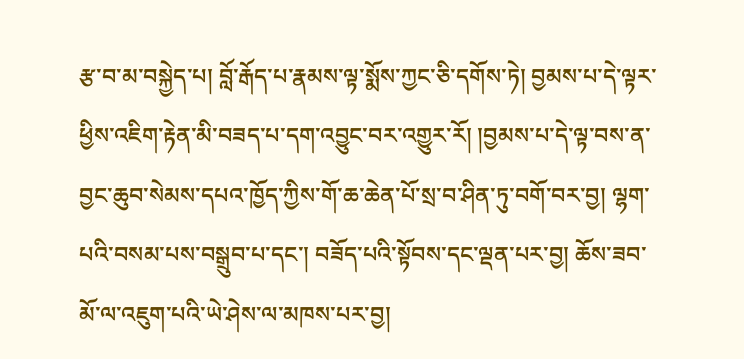རྩ་བ་མ་བསྐྱེད་པ། བློ་རྒོད་པ་རྣམས་ལྟ་སྨོས་ཀྱང་ཅི་དགོས་ཏེ། བྱམས་པ་དེ་ལྟར་ཕྱིས་འཇིག་རྟེན་མི་བཟད་པ་དག་འབྱུང་བར་འགྱུར་རོ། །བྱམས་པ་དེ་ལྟ་བས་ན་བྱང་ཆུབ་སེམས་དཔའ་ཁྱོད་ཀྱིས་གོ་ཆ་ཆེན་པོ་སྲ་བ་ཤིན་ཏུ་བགོ་བར་བྱ། ལྷག་པའི་བསམ་པས་བསྒྲུབ་པ་དང་། བཟོད་པའི་སྟོབས་དང་ལྡན་པར་བྱ། ཆོས་ཟབ་མོ་ལ་འཇུག་པའི་ཡེ་ཤེས་ལ་མཁས་པར་བྱ།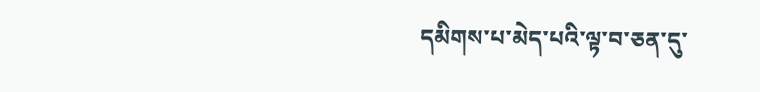དམིགས་པ་མེད་པའི་ལྟ་བ་ཅན་དུ་